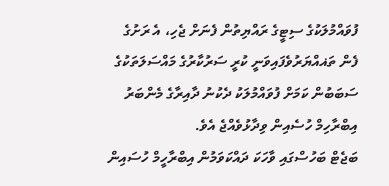ފުވައްމުލަކުގެ ސިޓީގެ ރައްޔިތުން ފެނަށް ޖެހި، އެ ރަށުގެ ފެން ތަޣއްޔަރުވެފައިވަނީ ކުރީ ސަރުކާރުގެ މައްސަލަތަކުގެ ސަބަބުން ކަމަށް ފުވައްމުލަކު ދެކުނު ދާއިރާގެ މެންބަރު އިބްރާހިމް ހުސެއިން ވިދާޅުވެއްޖެ އެވެ.
ބަޖެޓް ބަހުސްގައި ވާހަކަ ދައްކަވަމުން އިބްރާހީމް ހުސައިން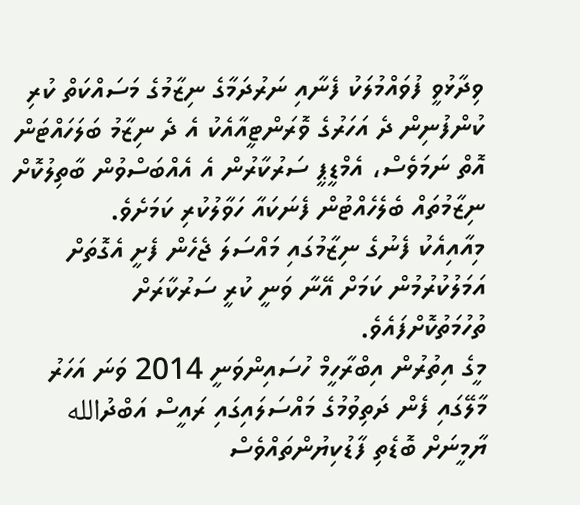ވިދާޅުވީ ފުވައްމުލަކު ފެނާއި ނަރުދަމާގެ ނިޒާމުގެ މަސައްކަތް ކުރި ކުންފުނިން ދެ އަހަރުގެ ވޮރަންޓީއާއެކު އެ ދެ ނިޒާމު ބަލަހައްޓަން އޮތް ނަމަވެސް، އެމްޑީޕީ ސަރުކާރުން އެ އެއްބަސްވުން ބާތިލުކޮށް ނިޒާމުތައް ބެލެހެއްޓުން ފެނަކައާ ހަވާލުކުރި ކަމަށެވެ.
މިއާއިއެކު ފެނުގެ ނިޒާމުގައި މައްސަލަ ޖެހެން ފެށީ އެގޮތަށް އަމަލުކުރުމުން ކަމަށް އޭނާ ވަނީ ކުރީ ސަރުކާރަށް ތުހުމަތުކޮށްފައެވެ.
މީގެ އިތުރުން އިބްރާހީމް ހުސައިންވަނީ 2014 ވަނަ އަހަރު މާލޭގައި ފެން ދަތިވުމުގެ މައްސަލައިގައި ރައީސް އަބްދުالله ޔާމީނަށް ބޮޑެތި ފާޑުކިޔުންތައްވެސް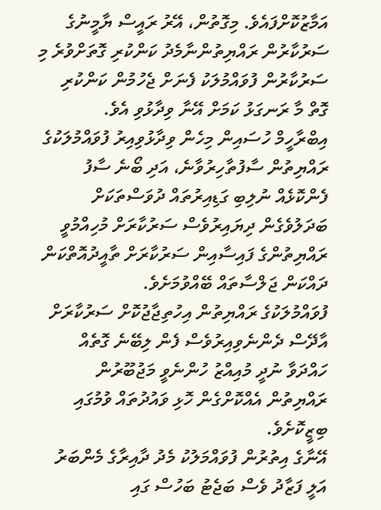އަމާޒުކޮށްފައެވެ. މިގޮތުން، އޭރު ރައީސް ޔާމީނުގެ ސަރުކާރުން ރައްޔިތުންނާމެދު ކަންކުރި ގޮތަށްވުރެ މި ސަރުކާރުން ފުވައްމުލަކު ފެނަށް ޖެހުމުން ކަންކުރި ގޮތް މާ ރަނގަޅު ކަމަށް އޭނާ ވިދާޅުވި އެވެ.
އިބްރާހީމް ހުސައިން މިހެން ވިދާޅުވިއިރު ފުވައްމުލަކުގެ ރައްޔިތުން ސާފުތާހިރުވާނެ، އަދި ބޯނެ ސާފު ފެންކޮޅެއް ނުލިބި ގަޑިއިރުތައް ދުވަސްތަކަށް ބަދަލުވެގެން ދިޔައިރުވެސް ސަރުކާރަށް މުހިއްމުވީ ރައްޔިތުންގެ ފައިސާއިން ސަރުކާރަށް ތާއީދުއޮތްކަން ދައްކަން ޖަލްސާތައް ބޭއްވުމަށެވެ.
ފުވައްމުލަކުގެ ރައްޔިތުން އިހުތިޖާޖުކޮށް ސަރުކާރަށް އާދޭސް ދެންނެވިއިރުވެސް ފެން ލިބޭނެ ގޮތެއް ހައްދަވާ ނުދީ މުއިއްޒު ހުންނެވީ މަޖުބޫރުން ރައްޔިތުން އެއްކޮށްގެން ހޮޅި ވައުދުތައް ވުމުގައި ބިޒީކޮށެވެ.
އޭނާގެ އިތުރުން ފުވައްމަލުކު މެދު ދާއިރާގެ މެންބަރު އަލީ ފަޒާދު ވެސް ބަޖެޓު ބަހުސް ގައި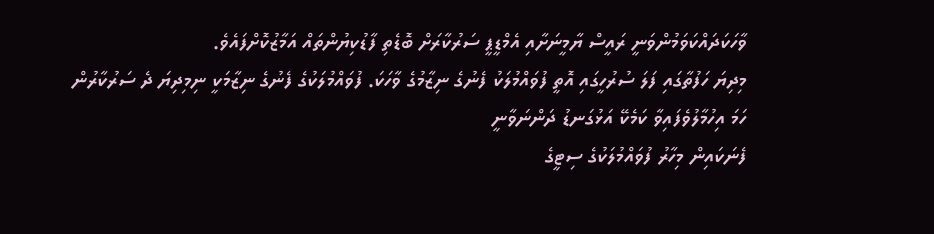ވާހަކަދައްކަވަމުންވަނީ ރައީސް ޔާމީނަށާއި އެމްޑީޕީ ސަރުކާރަށް ބޮޑެތި ފާޑުކިޔުންތައް އަމާޒުކޮށްފައެވެ.
މިދިޔަ ހަފުތާގައި ފަލަ ސުރުހީގައި އޮތީ ފުވައްމުލަކު ފެނުގެ ނިޒާމުގެ ވާހަކަ. ފުވައްމުލަކުގެ ފެނުގެ ނިޒާމަކީ ނިމިދިޔަ ދެ ސަރުކާރުން ހަމަ އިހުމާލުވެފައިވާ ކަމެކޭ އަޅުގަނޑު ދަންނަވާނީ
ފެނަކައިން މިހާރު ފުވައްމުލަކުގެ ސިޓީގެ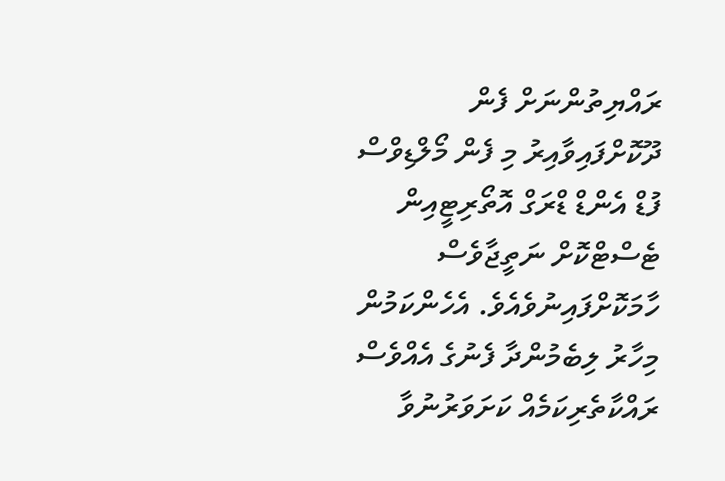ރައްޔިތުންނަށް ފެން ދޫކޮށްފައިވާއިރު މި ފެން މޯލްޑިވްސް ފުޑް އެންޑް ޑްރަގް އޮތޯރިޓީއިން ޓެސްޓްކޮށް ނަތީޖާވެސް ހާމަކޮށްފައިނުވެއެވެ. އެހެންކަމުން މިހާރު ލިބެމުންދާ ފެނުގެ އެއްވެސް ރައްކާތެރިކަމެއް ކަށަވަރުނުވާ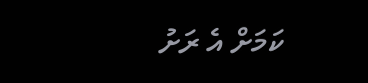ކަމަށް އެ ރަށު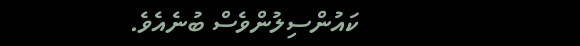ކައުންސިލުންވެސް ބުނެއެވެ.